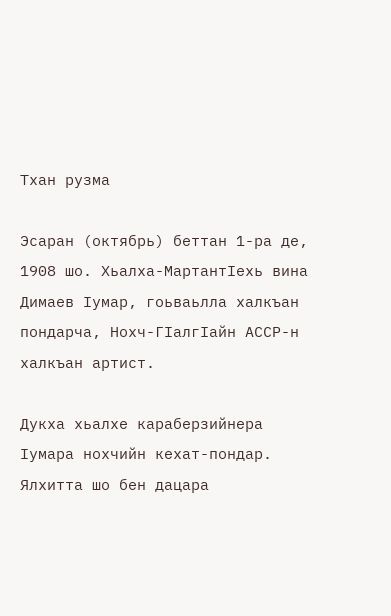Тхан рузма

Эсаран (октябрь) беттан 1-ра де, 1908 шо. Хьалха-МартантIехь вина Димаев Iумар, гоьваьлла халкъан пондарча, Нохч-ГIалгIайн АССР-н халкъан артист.

Дукха хьалхе караберзийнера Iумара нохчийн кехат-пондар. Ялхитта шо бен дацара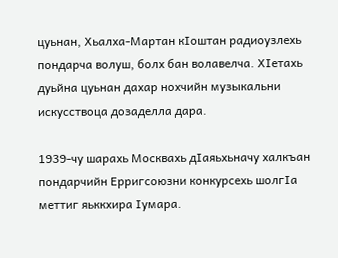цуьнан, Хьалха-Мартан кIоштан радиоузлехь пондарча волуш, болх бан волавелча. ХIетахь дуьйна цуьнан дахар нохчийн музыкальни искусствоца дозаделла дара.

1939-чу шарахь Москвахь дIаяьхьначу халкъан пондарчийн Ерригсоюзни конкурсехь шолгIа меттиг яьккхира Iумара.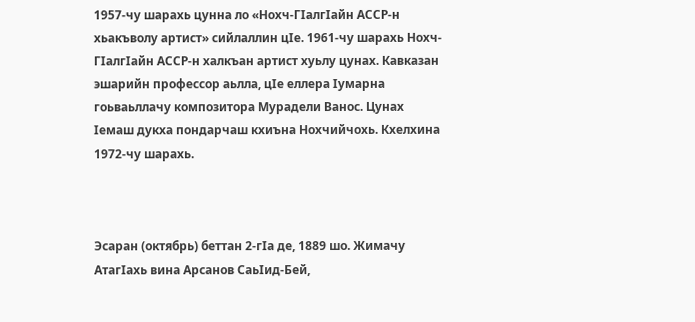1957-чу шарахь цунна ло «Нохч-ГIалгIайн АССР-н хьакъволу артист» сийлаллин цIе. 1961-чу шарахь Нохч-ГIалгIайн АССР-н халкъан артист хуьлу цунах. Кавказан эшарийн профессор аьлла, цIе еллера Iумарна гоьваьллачу композитора Мурадели Ванос. Цунах Iемаш дукха пондарчаш кхиъна Нохчийчохь. Кхелхина 1972-чу шарахь.



Эсаран (октябрь) беттан 2-гIа де, 1889 шо. Жимачу АтагIахь вина Арсанов СаьIид-Бей,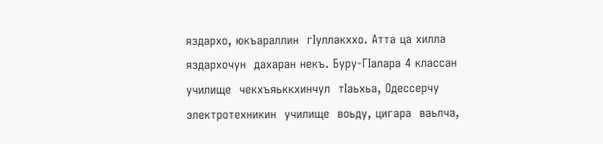яздархо, юкъараллин  гIуллакххо. Атта ца хилла яздархочун  дахаран некъ. Буру-ГIалара 4 классан  училище  чекхъяьккхинчул  тIаьхьа, Одессерчу  электротехникин  училище  воьду, цигара  ваьлча,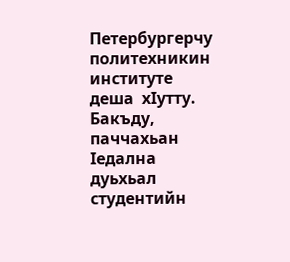Петербургерчу  политехникин  институте  деша  хIутту. Бакъду, паччахьан  Iедална дуьхьал  студентийн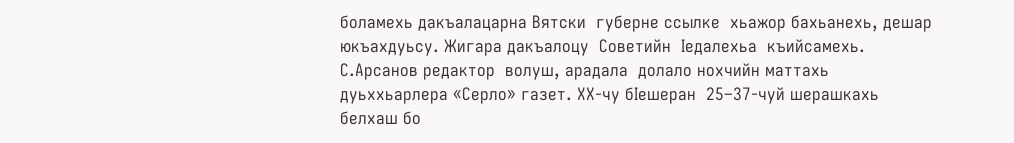боламехь дакъалацарна Вятски  губерне ссылке  хьажор бахьанехь, дешар  юкъахдуьсу. Жигара дакъалоцу  Советийн  Iедалехьа  къийсамехь. С.Арсанов редактор  волуш, арадала  долало нохчийн маттахь  дуьххьарлера «Серло» газет. ХХ-чу бIешеран  25–37-чуй шерашкахь белхаш бо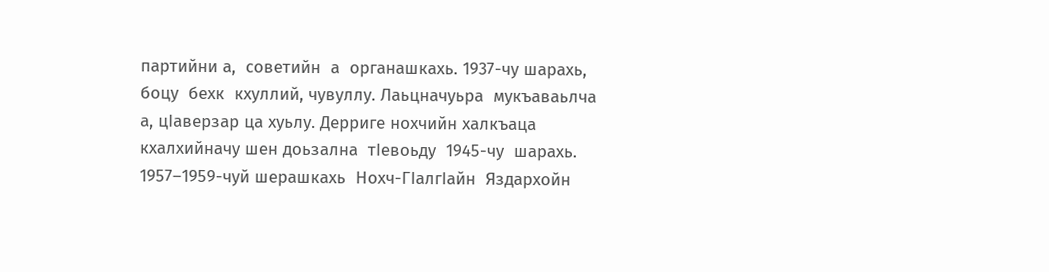партийни а,  советийн  а  органашкахь. 1937-чу шарахь, боцу  бехк  кхуллий, чувуллу. Лаьцначуьра  мукъаваьлча а, цIаверзар ца хуьлу. Дерриге нохчийн халкъаца  кхалхийначу шен доьзална  тIевоьду  1945-чу  шарахь. 1957–1959-чуй шерашкахь  Нохч-ГIалгIайн  Яздархойн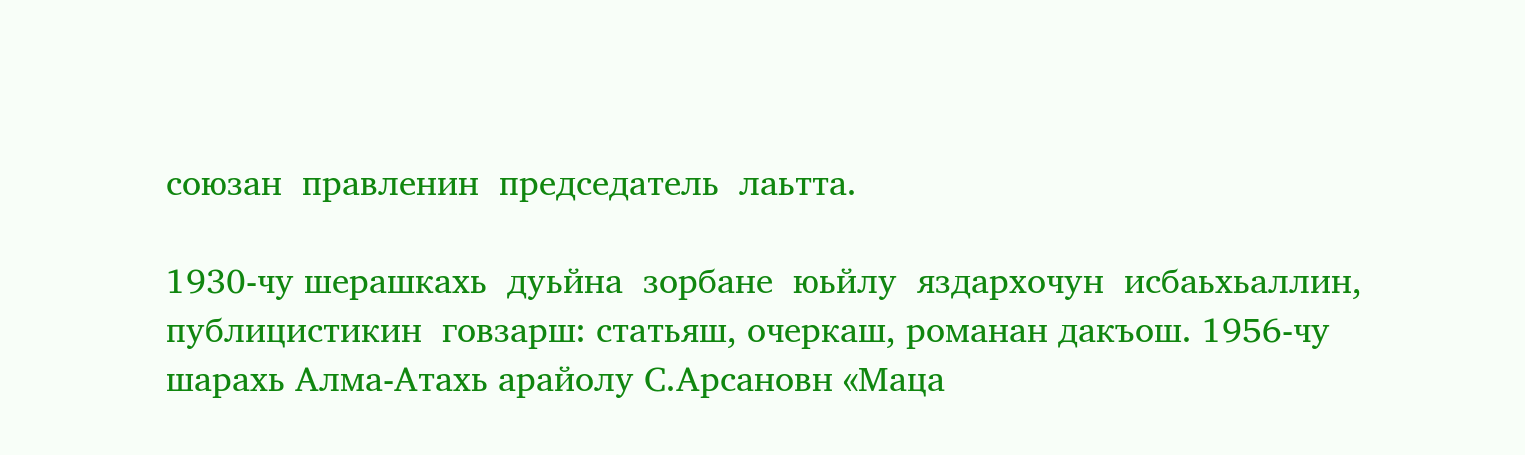союзан  правленин  председатель  лаьтта.

1930-чу шерашкахь  дуьйна  зорбане  юьйлу  яздархочун  исбаьхьаллин, публицистикин  говзарш: статьяш, очеркаш, романан дакъош. 1956-чу шарахь Алма-Атахь арайолу С.Арсановн «Маца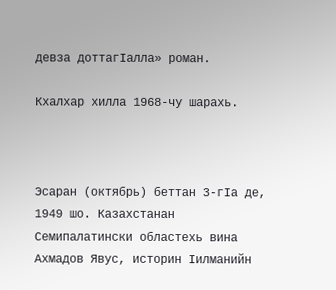девза доттагIалла» роман.

Кхалхар хилла 1968-чу шарахь.



Эсаран (октябрь) беттан 3-гIа де, 1949 шо. Казахстанан Семипалатински областехь вина Ахмадов Явус, историн Iилманийн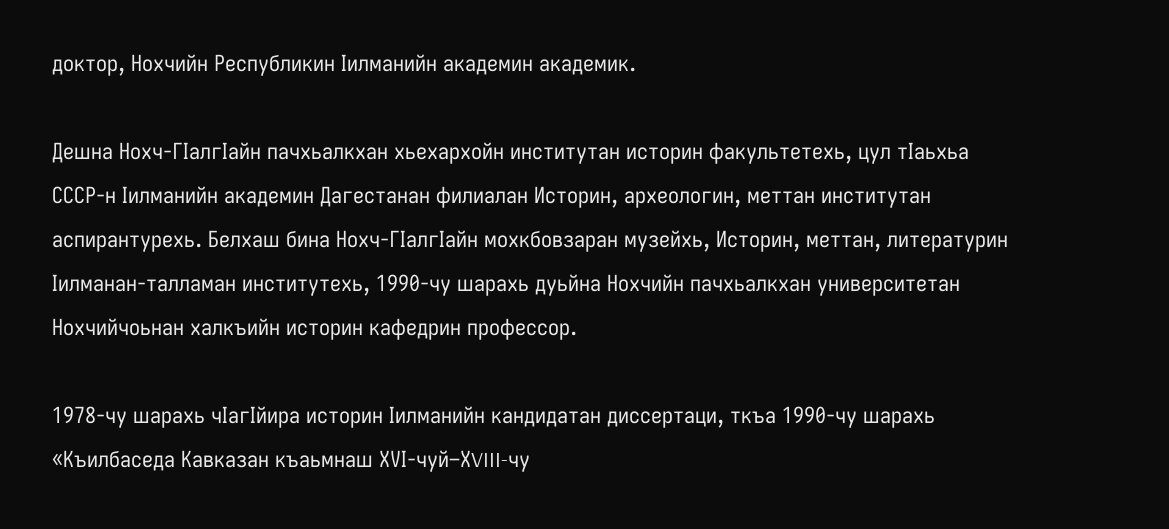доктор, Нохчийн Республикин Iилманийн академин академик.

Дешна Нохч-ГIалгIайн пачхьалкхан хьехархойн институтан историн факультетехь, цул тIаьхьа СССР-н Iилманийн академин Дагестанан филиалан Историн, археологин, меттан институтан аспирантурехь. Белхаш бина Нохч-ГIалгIайн мохкбовзаран музейхь, Историн, меттан, литературин Iилманан-талламан институтехь, 1990-чу шарахь дуьйна Нохчийн пачхьалкхан университетан Нохчийчоьнан халкъийн историн кафедрин профессор.

1978-чу шарахь чIагIйира историн Iилманийн кандидатан диссертаци, ткъа 1990-чу шарахь «Къилбаседа Кавказан къаьмнаш ХVI-чуй–ХVIII-чу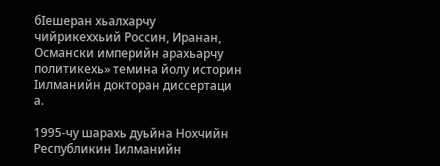бIешеран хьалхарчу чийрикеххьий Россин, Иранан, Османски империйн арахьарчу политикехь» темина йолу историн Iилманийн докторан диссертаци а.

1995-чу шарахь дуьйна Нохчийн Республикин Iилманийн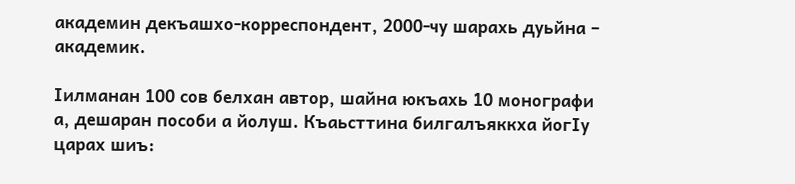академин декъашхо-корреспондент, 2000-чу шарахь дуьйна – академик.

Iилманан 100 сов белхан автор, шайна юкъахь 10 монографи а, дешаран пособи а йолуш. Къаьсттина билгалъяккха йогIу царах шиъ: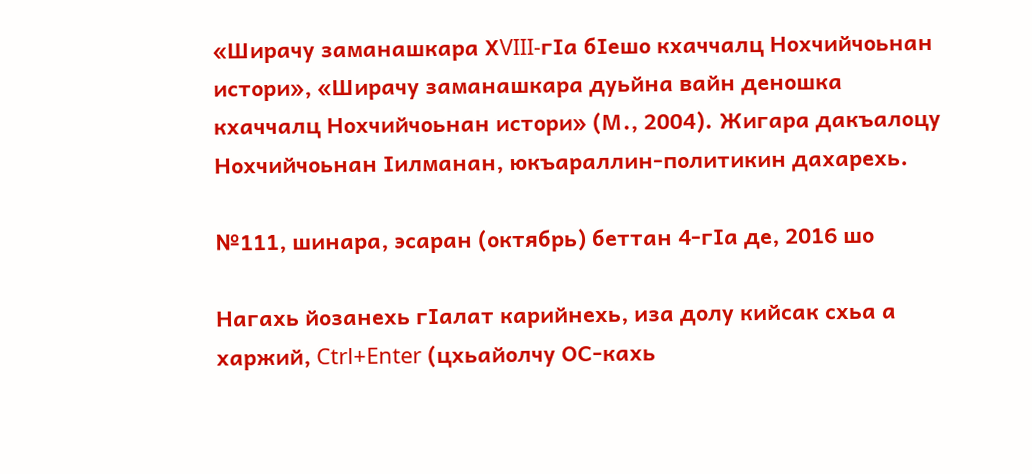«Ширачу заманашкара ХVIII-гIа бIешо кхаччалц Нохчийчоьнан истори», «Ширачу заманашкара дуьйна вайн деношка кхаччалц Нохчийчоьнан истори» (М., 2004). Жигара дакъалоцу Нохчийчоьнан Iилманан, юкъараллин-политикин дахарехь.

№111, шинара, эсаран (октябрь) беттан 4-гIа де, 2016 шо

Нагахь йозанехь гIалат карийнехь, иза долу кийсак схьа а харжий, Ctrl+Enter (цхьайолчу ОС-кахь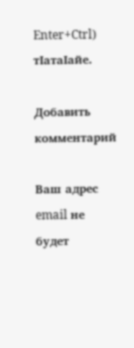Enter+Ctrl) тIатаIайе.

Добавить комментарий

Ваш адрес email не будет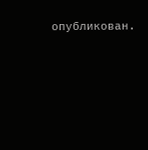опубликован.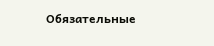Обязательные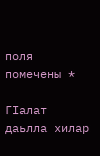поля помечены *

ГIалат даьлла хилар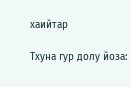хаийтар

Тхуна гур долу йоза: